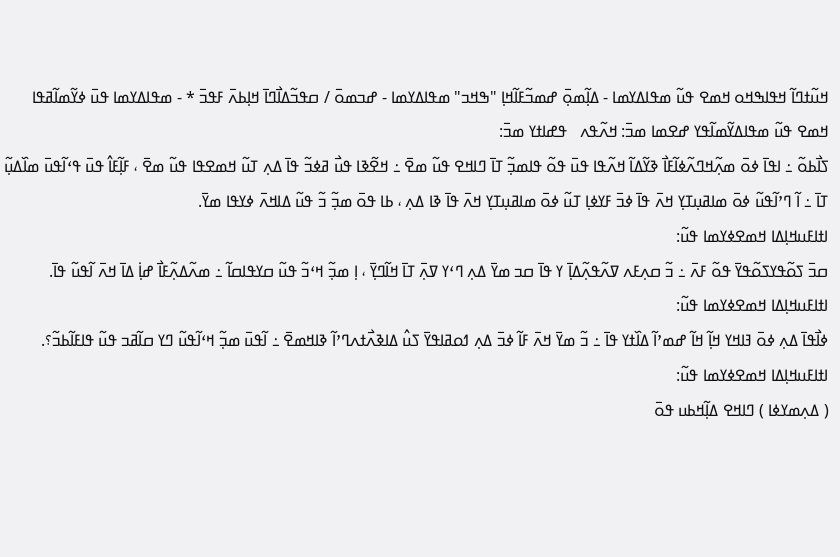ߞߎ߬ߙߣߊ߬ ߞߟߊߒߞߋ ߞߘߐ ߟߎ߬ ߘߟߊߡߌߘߊ - ߡߊ߲߬ߘߋ߲߫ ߝߘߏ߬ߓߊ߬ߞߊ߲ "ߒߞߏ" ߘߟߊߡߌߘߊ - ߝߏߘߋ߫ / ߛߟߏ߬ߡߊ߯ߣߊ߫ ߞߊ߲ߕߍ߫ ߓߟߏ߫ * - ߘߟߊߡߌߘߊ ߟߎ߫ ߦߌ߬ߘߊ߬ߥߟߊ
ߞߘߐ ߟߎ߬ ߘߟߊߡߌ߬ߘߊ߬ߟߌ ߝߐߘߊ ߘߏ߫: ߞߍ߬ߟߍ   ߟߝߊߙߌ ߘߏ߫:
ߖߊ߯ߕߋ߬ ߸ ߊߟߊ߫ ߦߋ߫ ߘߍ߲߬ߞߣߍ߬ߦߊ߬ߓߊ߯ ߢߌ߬ߡߊ߬ ߞߍ߬ߟߊ ߟߎ߫ ߟߋ߬ ߟߊߘߏ߲߬ ߠߊ߫ ߣߊߞߐ ߟߎ߬ ߘߐ߫ ߸ ߞߐ߬ߢߊ ߟߎ߯ ߥߦߏ߬ ߟߊ߫ ߡߍ߲ ߠߎ߬ ߞߘߐߟߊ ߟߎ߬ ߘߐ߫ ، ߓߊ߲߬ߓߊ߮ ߟߎ߫ ߟߵߊ߬ߟߎ߫ ߘߊ߰ߡߎ߲߬ ߠߊ߫ ߸ ߊ߬ ߣߴߊ߬ߟߎ߬ ߦߋ߫ ߘߊߥߎ߲ߠߌ߲ ߞߍ߫ ߟߊ߫ ߦߏ߫ ߓߌߦߊ߲ ߠߎ߬ ߦߋ߫ ߘߊߥߎ߲ߠߌ߲ ߞߍ߫ ߟߊ߫ ߢߊ ߡߍ߲ ، ߕߊ ߟߋ߫ ߘߏ߲߬ ߏ߬ ߟߎ߬ ߡߊߞߍ߫ ߦߌߟߊ ߘߌ߫.
ߊߙߊߓߎߞߊ߲ߡߊ ߞߘߐߦߌߘߊ ߟߎ߬:
ߛߏ߫ ߖߋ߬ߟߌߖߋ߬ߟߌ߫ ߟߋ߬ ߓߍ߫ ߸ ߏ߬ ߛߍ߲ߓߍ ߜߍ߬ߟߍ߲߬ߡߊ߲߫ ߌ ߟߊ߫ ߛߏ ߘߌ߫ ߡߍ߲ ߣߵߌ ߜߍ߲߫ ߠߊ߫ ߞߊ߬ߣߌ߲߫ ، ߊ߲ ߘߏ߲߬ ߞߵߏ߬ ߟߎ߬ ߛߌߟߊߛߊ߬ ߸ ߘߍ߬ߡߍ߲߬ߓߊ߯ ߝߊ߲߭ ߡߊ߫ ߞߍ߫ ߊ߬ߟߎ߬ ߟߊ߫.
ߊߙߊߓߎߞߊ߲ߡߊ ߞߘߐߦߌߘߊ ߟߎ߬:
ߦߊ߯ߟߊ߫ ߡߍ߲ ߦߋ߫ ߔߊߞߌ ߞߊ߲߬ ߞߊ߬ ߝߘߴߊ߬ ߡߊ߰ߙߌ ߟߊ߫ ߸ ߏ߬ ߘߌ߫ ߞߍ߫ ߓߊ߬ ߦߏ߫ ߡߍ߲ ߗߋߥߊߟߌ߫ ߖߎ߮ ߡߊߢߍ߯ߙߍߣߴߊ߬ ߢߊߞߘߐ߫ ߸ ߊ߬ߟߎ߫ ߘߏ߲߬ ߞߵߊ߬ߟߎ߬ ߣߌ ߛߊ߬ߥߏ ߟߎ߬ ߟߊߓߊ߬ߕߏ߬؟.
ߊߙߊߓߎߞߊ߲ߡߊ ߞߘߐߦߌߘߊ ߟߎ߬:
( ߡߍ߲ߘߌߦߊ ) ߣߊߞߐ ߡߊ߲߬ߞߕߎ ߟߋ߫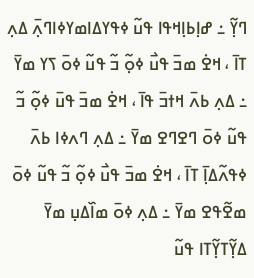ߣߌ߲߬ ߸ ߝߊ߲ߕߊ߲ߞߟߊ ߟߎ߬ ߦߟߌߡߊߘߌߦߊߣߍ߲߫ ߡߍ߲ ߠߊ߫ ، ߞߐ߭ ߘߏ߫ ߟߎ߯ ߦߋ߲߬ ߏ߬ ߟߎ߬ ߦߋ߫ ߖߌ ߘߌ߫ ߸ ߡߍ߲ ߕߍ߫ ߞߙߏ߫ ߟߊ߫ ، ߞߐ߭ ߘߏ߫ ߟߎ߫ ߦߋ߲߬ ߏ߬ ߟߎ߬ ߦߋ߫ ߣߐߣߐ ߘߌ߫ ߸ ߡߍ߲ ߣߍߦߊ ߕߍ߫ ߦߟߍ߬ߡߊ߲߫ ߠߊ߫ ، ߞߐ߭ ߘߏ߫ ߟߎ߯ ߦߋ߲߬ ߏ߬ ߟߎ߬ ߦߋ߫ ߘߐ߬ߟߐ ߘߌ߫ ߸ ߡߍ߲ ߦߋ߫ ߘߊ߰ߡߎ߲ ߘߌ߫ ߡߌ߲߬ߠߌ߲߬ߠߊ ߟߎ߬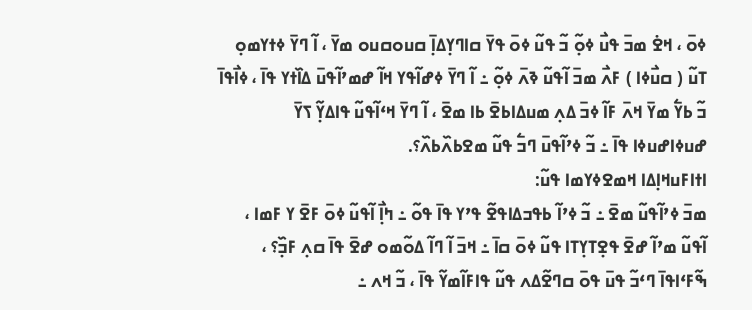ߦߋ߫ ، ߞߐ߭ ߘߏ߫ ߟߎ߯ ߦߋ߲߬ ߏ߬ ߟߎ߬ ߦߋ߫ ߟߌ߫ ߛߊߣߌ߲ߡߊ߲߫ ߛߎߋߛߎߋ ߘߌ߫ ، ߊ߬ ߣߌ߫ ߦߙߌߘߋ߲ ߠߎ߬ ( ߛߎ߯ߦߊ ) ߓߍ߯ ߘߏ߫ ߊ߬ߟߎ߬ ߢߍ߫ ߦߋ߲߬ ߸ ߊ߬ ߣߌ߫ ߦߝߊ߬ߟߌ ߞߊ߬ ߝߘߴߊ߬ߟߎ߫ ߡߊ߰ߙߌ ߟߊ߫ ، ߦߊ߯ߟߊ߫ ߏ߬ ߕߌ߱ ߘߌ߫ ߞߍ߫ ߓߊ߬ ߦߏ߫ ߡߍ߲ ߘߎߡߊߕߐ߫ ߕߊ ߘߐ߫ ، ߊ߬ ߣߌ߫ ߞߵߊ߬ߟߎ߬ ߟߊߡߌ߲߬ ߖߌ߫ ߝߎߦߊߝߎߦߊ ߟߊ߫ ߸ ߏ߬ ߦߴߊ߬ߟߎ߫ ߣߏ߱ ߟߎ߬ ߘߐߕߍ߰ߕߍ߰؟.
ߊߙߊߓߎߞߊ߲ߡߊ ߞߘߐߦߌߘߊ ߟߎ߬:
ߘߏ߫ ߦߴߊ߬ߟߎ߬ ߘߐ߫ ߸ ߏ߬ ߦߴߊ߬ ߕߟߏߡߊߟߐ߬ ߟߴߌ ߟߊ߫ ߟߋ߬ ߸ ߤߊ߲߯ ߊ߬ߟߎ߬ ߦߋ߫ ߓߐ߫ ߌ ߓߘߊ ، ߊ߬ߟߎ߬ ߘߴߊ߬ ߝߐ߫ ߟߐ߲ߠߌ߲ߠߊ ߟߎ߬ ߦߋ߫ ߛߊ߫ ߸ ߞߏ߫ ߊ߬ ߣߊ߬ ߡߋ߬ߘߋ ߝߐ߫ ߟߊ߫ ߛߍ߲ ߓߏ߲߰؟ ، ߒ߬ߓߵߊߟߊ߫ ߣߵߏ߬ ߟߎ߫ ߟߋ߫ ߛߣߐ߬ߡߍ ߟߎ߬ ߟߊߓߊ߬ߘߌ߬ ߟߊ߫ ، ߏ߬ ߞߍ ߸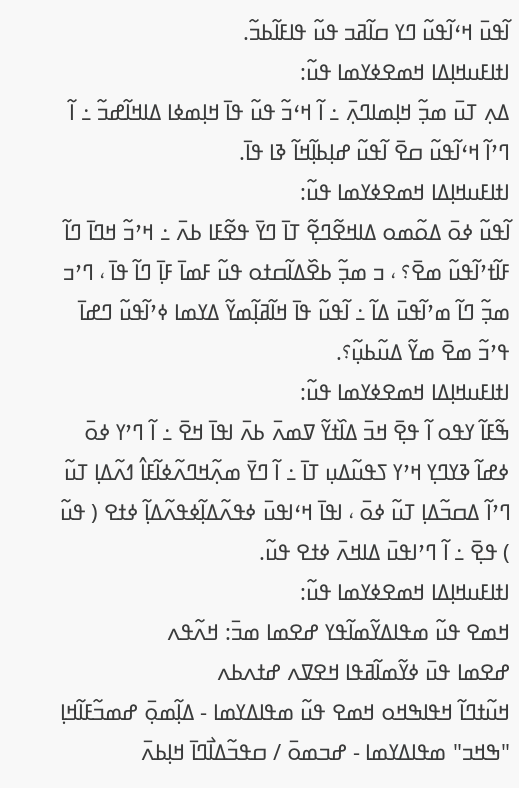ߊ߬ߟߎ߫ ߞߵߊ߬ߟߎ߬ ߣߌ ߛߊ߬ߥߏ ߟߎ߬ ߟߊߓߊ߬ߕߏ߬.
ߊߙߊߓߎߞߊ߲ߡߊ ߞߘߐߦߌߘߊ ߟߎ߬:
ߡߍ߲ ߠߎ߫ ߘߏ߲߬ ߞߊ߲ߘߊߣߍ߲߫ ߸ ߊ߬ ߞߵߏ߬ ߟߎ߬ ߟߊ߫ ߞߊ߲ߘߦߊ ߡߊߞߊ߬ߝߏ߬ ߸ ߊ߬ ߣߴߊ߬ ߞߵߊ߬ߟߎ߬ ߛߐ߫ ߊ߬ߟߎ߬ ߝߊ߲ߕߊ߲߬ߞߊ߬ ߢߊ ߟߊ߫.
ߊߙߊߓߎߞߊ߲ߡߊ ߞߘߐߦߌߘߊ ߟߎ߬:
ߊ߬ߟߎ߬ ߦߋ߫ ߡߋ߬ߘߋ ߡߊߞߐ߬ߣߐ߲߬ ߠߊ߫ ߣߌ߫ ߟߐ߬ߓߊ ߕߍ߫ ߸ ߞߴߏ߬ ߞߣߊ߫ ߣߊ߬ ߓߊ߬ߙߴߊ߬ߟߎ߬ ߘߐ߫؟ ، ߏ ߘߏ߲߬ ߕߐ߰ߡߊ߬ߛߙߋ ߟߎ߬ ߓߘߊ߫ ߓߊ߲߫ ߣߊ߬ ߟߊ߫ ، ߣߴߏ ߘߏ߲߬ ߣߊ߬ ߘߴߊ߬ߟߎ߫ ߡߊ߬ ߸ ߊ߬ߟߎ߬ ߟߊ߫ ߞߊ߬ߥߊ߲߬ߘߌ߬ ߡߌߘߊ ߦߴߊ߬ߟߎ߬ ߣߝߊ߫ ߟߴߏ߬ ߘߐ߫ ߘߌ߬ ߡߎ߬ߕߎ߲߬؟.
ߊߙߊߓߎߞߊ߲ߡߊ ߞߘߐߦߌߘߊ ߟߎ߬:
ߒ߬ߓߊ߬ ߌߟߋ ߊ߬ ߟߐ߲߫ ߞߏ߫ ߡߊ߰ߙߌ߬ ߜߘߍ߫ ߕߍ߫ ߊߟߊ߫ ߞߐ߫ ߸ ߊ߬ ߣߴߌ ߦߋ߫ ߦߝߊ߬ ߢߌߣߌ߲ ߞߴߌ ߖߟߎ߬ߡߎ߲ ߠߊ߫ ߸ ߊ߬ ߣߌ߫ ߘߍ߲߬ߞߣߍ߬ߦߊ߬ߓߊ߮ ߗߍ߬ߡߊ߲ ߠߎ߬ ߣߴߊ߬ ߡߛߏ߬ߡߊ߲ ߠߎ߬ ߦߋ߫ ، ߊߟߊ߫ ߞߵߊߟߎ߫ ߦߟߍ߬ߡߊ߲߬ߦߟߍ߬ߡߊ߲߬ ߦߙߐ ( ߟߎ߬ ) ߟߐ߲߫ ߸ ߊ߬ ߣߴߊߟߎ߫ ߡߊߞߍ߫ ߦߙߐ ߟߎ߬.
ߊߙߊߓߎߞߊ߲ߡߊ ߞߘߐߦߌߘߊ ߟߎ߬:
ߞߘߐ ߟߎ߬ ߘߟߊߡߌ߬ߘߊ߬ߟߌ ߝߐߘߊ ߘߏ߫: ߞߍ߬ߟߍ
ߝߐߘߊ ߟߎ߫ ߦߌ߬ߘߊ߬ߥߟߊ ߞߐߜߍ ߝߙߍߕߍ
ߞߎ߬ߙߣߊ߬ ߞߟߊߒߞߋ ߞߘߐ ߟߎ߬ ߘߟߊߡߌߘߊ - ߡߊ߲߬ߘߋ߲߫ ߝߘߏ߬ߓߊ߬ߞߊ߲ "ߒߞߏ" ߘߟߊߡߌߘߊ - ߝߏߘߋ߫ / ߛߟߏ߬ߡߊ߯ߣߊ߫ ߞߊ߲ߕߍ߫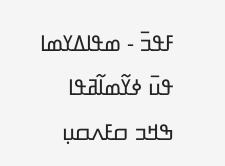ߓߟߏ߫ - ߘߟߊߡߌߘߊ ߟߎ߫ ߦߌ߬ߘߊ߬ߥߟߊ
ߒߞߏ ߛߓߍߛߎ߲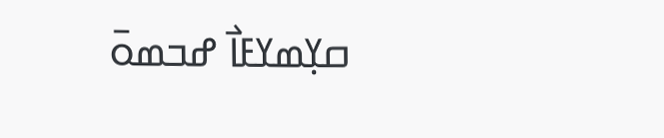ߛߌ߲ߘߌߓߊ߯ ߝߏߘߋ߫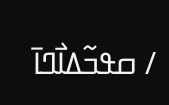/ ߛߟߏ߬ߡߊ߯ߣߊ߫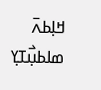ߞߊ߲ߕߍ߫
ߘߊߕߎ߲߯ߠߌ߲